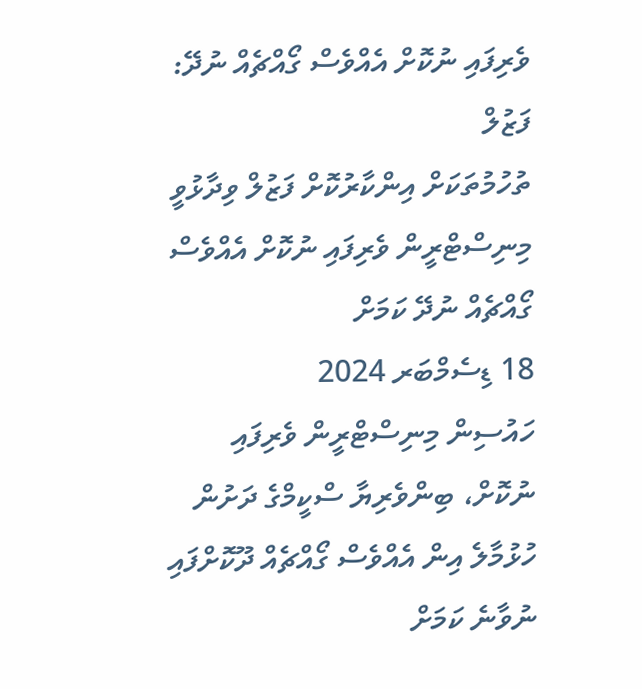ވެރިފައި ނުކޮށް އެއްވެސް ގޯއްޗެއް ނުދޭ: ފަޒުލް
ތުހުމުތަކަށް އިންކާރުކޮށް ފަޒުލް ވިދާޅުވީ މިނިސްޓްރީން ވެރިފައި ނުކޮށް އެއްވެސް ގޯއްޗެއް ނުދޭ ކަމަށް
18 ޑިސެމްބަރ 2024
ހައުސިން މިނިސްޓްރީން ވެރިފައި ނުކޮށް، ބިންވެރިޔާ ސްކީމްގެ ދަށުން ހުޅުމާލެ އިން އެއްވެސް ގޯއްޗެއް ދޫކޮށްފައި ނުވާނެ ކަމަށް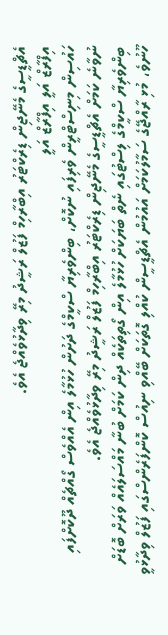އެޗްޑީސީގެ މެނޭޖިން ޑިރެކްޓަރު އިބްރާހިމް ފަޒުލް ރަޝީދު މިރޭ ވިދާޅުވެއްޖެ އެވެ.
އިފްރާޒް އަލީ އިފްރާޒް އަލީ
ހައުސިން މިނިސްޓްރީން ވެރިފައި ނުކޮށް، ބިންވެރިޔާ ސްކީމްގެ ދަށުން ހުޅުމާލެ އިން އެއްވެސް ގޯއްޗެއް ދޫކޮށްފައި ނުވާނެ ކަމަށް އެޗްޑީސީގެ މެނޭޖިން ޑިރެކްޓަރު އިބްރާހިމް ފަޒުލް ރަޝީދު މިރޭ ވިދާޅުވެއްޖެ އެވެ.
ބިންވެރިޔާ ސްކީމްގެ ލިސްޓުގައި ނެތް ބަޔަކަށް ހުޅުމާލެ އިން ގޯތިތަކެއް ދިން ކަމަށް ބުނާ މައްސަލައެއް ވަރަށް ބޮޑަށް ހޫނުވެ، މުޅި ރާއްޖޭގެ ސަމާލުކަމަށް އައުމުން އެޗްޑީސީން ކުއްލި ގޮތަކަށް ބޭއްވި ނިއުސް ކޮންފަރެންސްގައި ފަޒުލް ވިދާޅުވީ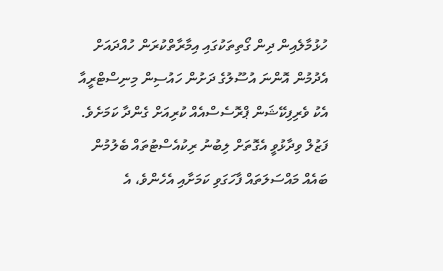ހުޅުމާލެއިން ދިން ގޯތިތަކުގައި އިމާރާތްކުރަން ހުއްދައަށް އެދުމުން އޮންނަ އުސޫލުގެ ދަށުން ހައުސިން މިނިސްޓްރީއާ އެކު ވެރިފިކޭޝަން ޕްރޮސެސްއެއް ކުރިއަށް ގެންދާ ކަމަށެވެ.
ފަޒުލް ވިދާޅުވީ އެގޮތަށް ލިބުނު ރިކުއެސްޓުތައް ބެލުމުން ބައެއް މައްސަލަތައް ފާހަގަވި ކަމަށާއި އެހެންވެ، އެ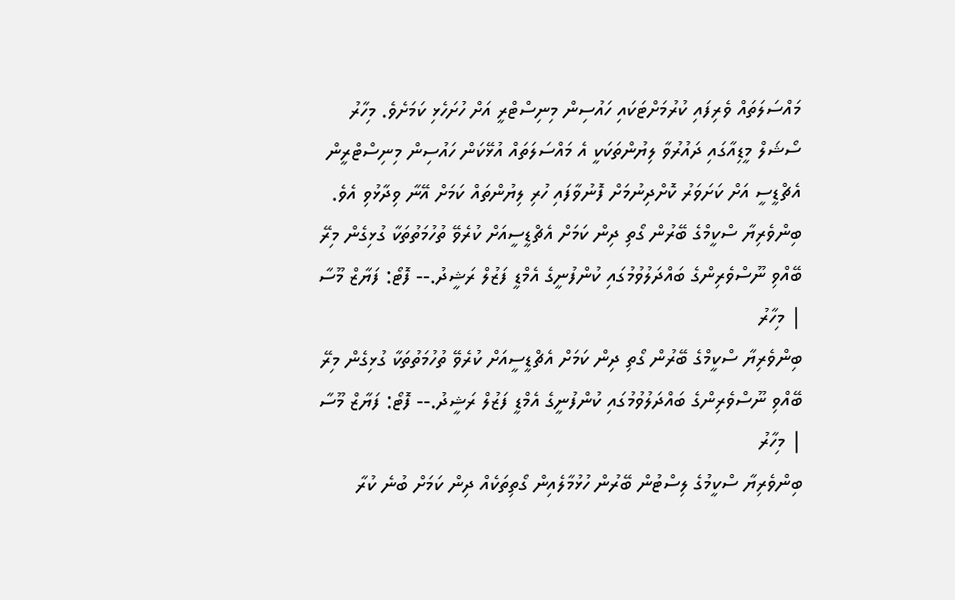މައްސަލަތައް ވެރިފައި ކުރުމަށްޓަކައި ހައުސިން މިނިސްޓްރީ އަށް ހުށަހެޅި ކަމަށެވެ. މިހާރު ސޯޝަލް މީޑިއާގައި ދައުރުވާ ލިޔުންތަކަކީ އެ މައްސަލަތައް އުޅޭކަން ހައުސިން މިނިސްޓްރީން އެޗްޑީސީ އަށް ކަށަވަރު ކޮށްދިނުމަށް ފޮނުވާފައި ހުރި ލިޔުންތައް ކަމަށް އޭނާ ވިދާޅުވި އެވެ.
ބިންވެރިޔާ ސްކީމްގެ ބޭރުން ގޯތި ދިން ކަމަށް އެޗްޑީސީއަށް ކުރެވޭ ތުހުމަތުތަކާ ގުޅިގެން މިރޭ ބޭއްވި ނޫސްވެރިންގެ ބައްދަލުވުމުގައި ކުންފުނީގެ އެމްޑީ ފަޒުލް ރަޝީދު.-- ފޮޓޯ: ފަޔާޒް މޫސާ | މިހާރު
ބިންވެރިޔާ ސްކީމްގެ ބޭރުން ގޯތި ދިން ކަމަށް އެޗްޑީސީއަށް ކުރެވޭ ތުހުމަތުތަކާ ގުޅިގެން މިރޭ ބޭއްވި ނޫސްވެރިންގެ ބައްދަލުވުމުގައި ކުންފުނީގެ އެމްޑީ ފަޒުލް ރަޝީދު.-- ފޮޓޯ: ފަޔާޒް މޫސާ | މިހާރު
ބިންވެރިޔާ ސްކީމުގެ ލިސްޓުން ބޭރުން ހުޅުމާލެއިން ގޯތިތަކެއް ދިން ކަމަށް ބުނެ ކުރާ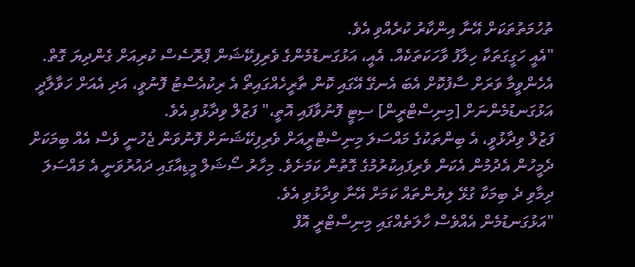ތުހުމަތުތަކަށް އޭނާ އިންކާރު ކުރެއްވި އެވެ.
"އެއީ ހަގީގަތަކާ ހިލާފު ވާހަކަތަކެއް. އެއީ، އަޅުގަނޑުމެންގެ ވެރިފިކޭޝަން ޕްރޮސެސް ކުރިއަށް ގެންދިޔަ ގޮތް. އެހެންވީމާ ވަރަށް ސާފުކޮށް އެބަ އެނގޭ އޭގައި ކޮން ތާރީހެއްގައިތޯ އެ ރިކުއެސްޓު ފޮނުވީ، އަދި އެއަށް ހަވާލާދީ އަޅުގަނޑުމެންނަށް [މިނިސްޓްރީން] ސިޓީ ފޮނުވާފައި އޮތީ،" ފަޒުލް ވިދާޅުވި އެވެ.
ފަޒުލް ވިދާޅުވީ، އެ ބިންތަކުގެ މައްސަލަ މިނިސްޓްރީއަށް ވެރިފިކޭޝަނަށް ފޮނުވަން ޖެހުނީ ވެސް އެއް ބިމަކަށް ދެމީހުން އެދުމުން އެކަން ވެރިފައިކުރުމުގެ ގޮތުން ކަމަށެވެ. މިހާރު ސޯޝަލް މީޑިއާގައި ދައުރުވަނީ އެ މައްސަލަ ދިމާވި ދެ ބިމަކާ ގުޅޭ ލިޔުންތައް ކަމަށް އޭނާ ވިދާޅުވި އެވެ.
"އަޅުގަނޑުމެން އެއްވެސް ހާލަތެއްގައި މިނިސްޓްރީ އޮފް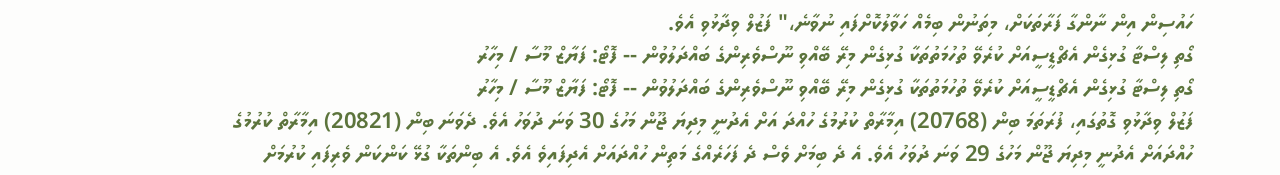ހައުސިން އިން ނާންގާ ފަރާތަކަށް، މިތަނުން ބިމެއް ހަވާލުކޮށްފައި ނުވާނެ،" ފަޒުލް ވިދާޅުވި އެވެ.
ގޯތި ލިސްޓާ ގުޅިގެން އެޗްޑީސީއަށް ކުރެވޭ ތުހުމަތުތަކާ ގުޅިގެން މިރޭ ބޭއްވި ނޫސްވެރިންގެ ބައްދަލުވުން -- ފޮޓޯ: ފަޔާޒް މޫސާ / މިހާރު
ގޯތި ލިސްޓާ ގުޅިގެން އެޗްޑީސީއަށް ކުރެވޭ ތުހުމަތުތަކާ ގުޅިގެން މިރޭ ބޭއްވި ނޫސްވެރިންގެ ބައްދަލުވުން -- ފޮޓޯ: ފަޔާޒް މޫސާ / މިހާރު
ފަޒުލް ވިދާޅުވި ގޮތުގައި، ފުރަތަމަ ބިން (20768) އިމާރާތް ކުރުމުގެ ހުއްދަ އަށް އެދުނީ މިދިޔަ ޖޫން މަހުގެ 30 ވަނަ ދުވަހު އެވެ. ދެވަނަ ބިން (20821) އިމާރާތް ކުރުމުގެ ހުއްދައަށް އެދުނީ މިދިޔަ ޖޫން މަހުގެ 29 ވަނަ ދުވަހު އެވެ. އެ ދެ ބިމަށް ވެސް ދެ ފަހަރެއްގެ މަތިން ހުއްދައަށް އެދިފައިވެ އެވެ. އެ ބިންތަކާ ގުޅޭ ކަންކަން ވެރިފައި ކުރުމަށް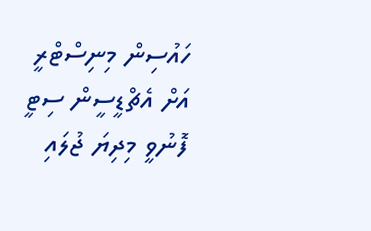ހައުސިން މިނިސްޓްރީ އަށް އެޗްޑީސީން ސިޓީ ފޮނުވީ މިދިޔަ ޖުލައި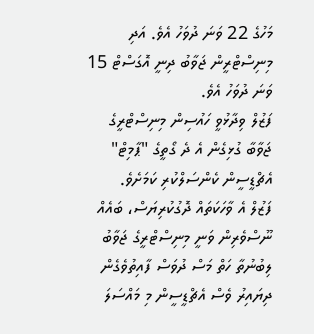މަހުގެ 22 ވަނަ ދުވަހު އެވެ. އަދި މިނިސްޓްރީން ޖަވާބު ދިނީ އޮގަސްޓް 15 ވަނަ ދުވަހު އެވެ.
ފަޒުލް ވިދާޅުވީ ހައުސިން މިނިސްޓްރީގެ ޖަވާބާ ގުޅިގެން އެ ދެ ގޯތީގެ "ޕާމިޓް" އެޗްޑީސީން ކެންސަލްކުރި ކަމަށެވެ.
ފަޒުލް އެ ވާހަކަތައް ދޮގުކުރިޔަސް، ބައެއް ނޫސްވެރިން ވަނީ މިނިސްޓްރީގެ ޖަވާބު ލިބުނުތާ ހަތް މަސް ދުވަސް ފާއިތުވެގެން ދިޔައިރު ވެސް އެޗްޑީސީން މި މައްސަލަ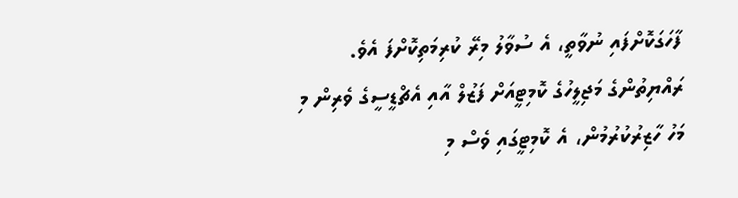ފާހަގަކޮށްފައި ނުވާތީ، އެ ސުވާލު މިރޭ ކުރިމަތިކޮށްފަ އެވެ. ރައްޔިތުންގެ މަޖިލީހުގެ ކޮމިޓީއަށް ފަޒުލް އާއި އެޗްޑީސީގެ ވެރިން މި މަހު ހާޒިރުކުރުމުން، އެ ކޮމިޓީގައި ވެސް މި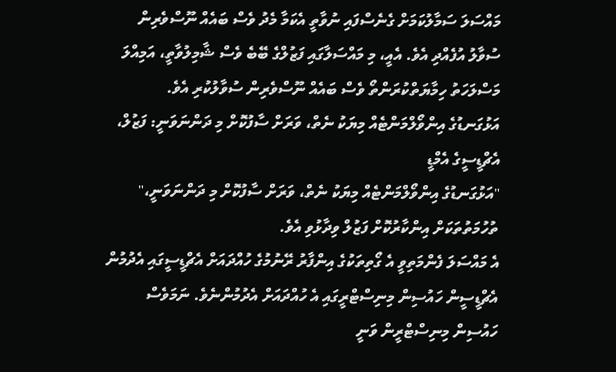މައްސަލަ ސަމާލުކަމަށް ގެނެސްފައި ނުވާތީ އެކަމާ މެދު ވެސް ބައެއް ނޫސްވެރިން ސުވާލު އުފެއްދި އެވެ. އެއީ، މި މައްސަލާގައި ފަޒުލްގެ ބޭބެ ވެސް ޝާމިލުވާތީ، އަމިއްލަ މަސްލަހަތު ހިމާޔަތްކުރަންތޯ ވެސް ބައެއް ނޫސްވެރިން ސުވާލުކުރި އެވެ.
އަޅުގަނޑުގެ އިންވޯލްމަންޓެއް މިޔަކު ނެތް، ވަރަށް ސާފުކޮށް މި ދަންނަވަނީ: ފަޒުލް، އެޗްޑީސީގެ އެމްޑީ
"އަޅުގަނޑުގެ އިންވޯލްމަންޓެއް މިޔަކު ނެތް، ވަރަށް ސާފުކޮށް މި ދަންނަވަނީ،" ތުހުމަތުތަކަށް އިންކާރުކޮށް ފަޒުލް ވިދާޅުވި އެވެ.
އެ މައްސަލަ ފެންމަތިވީ އެ ގޯތިތަކުގެ އިންފާރު ރޭނުމުގެ ހުއްދައަށް އެޗްޑީސީގައި އެދުމުން އެޗްޑީސީން ހައުސިން މިނިސްޓްރީގައި އެ ހުއްދައަށް އެދުމުންނެވެ. ނަމަވެސް ހައުސިން މިނިސްޓްރީން ވަނީ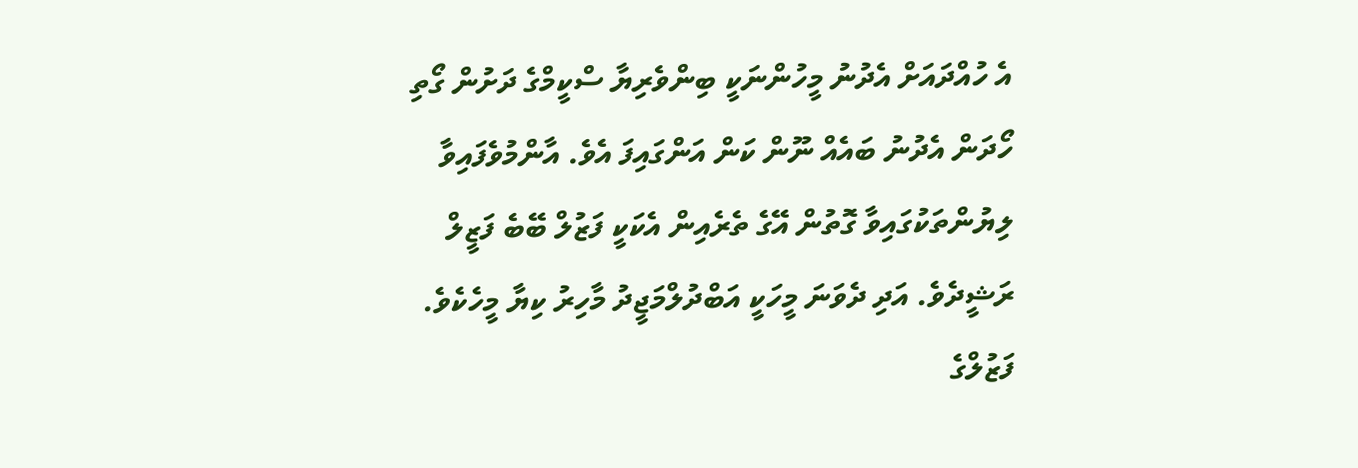އެ ހުއްދައަށް އެދުނު މީހުންނަކީ ބިންވެރިޔާ ސްކީމްގެ ދަށުން ގޯތި ހޯދަން އެދުނު ބައެއް ނޫން ކަން އަންގައިފަ އެވެ. އާންމުވެފައިވާ ލިޔުންތަކުގައިވާ ގޮތުން އޭގެ ތެރެއިން އެކަކީ ފަޒުލް ބޭބެ ފަޒީލް ރަޝީދެވެ. އަދި ދެވަނަ މީހަކީ އަބްދުލްމަޖީދު މާހިރު ކިޔާ މީހެކެވެ.
ފަޒުލްގެ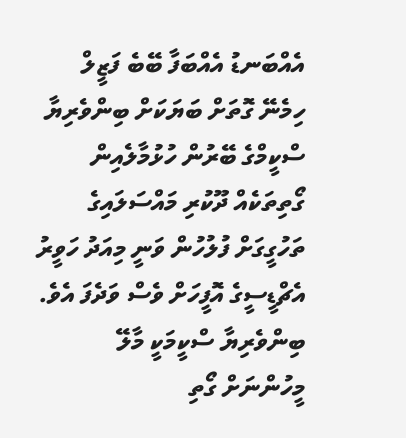އެއްބަނޑު އެއްބަފާ ބޭބެ ފަޒީލް ހިމެނޭ ގޮތަށް ބަޔަކަށް ބިންވެރިޔާ ސްކީމްގެ ބޭރުން ހުޅުމާލެއިން ގޯތިތަކެއް ދޫކުރި މައްސަލައިގެ ތަހުގީގަށް ފުލުހުން ވަނީ މިއަދު ހަވީރު އެޗްޑީސީގެ އޮފީހަށް ވެސް ވަދެފަ އެވެ.
ބިންވެރިޔާ ސްކީމަކީ މާލޭ މީހުންނަށް ގޯތި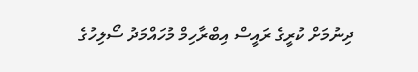ދިނުމަށް ކުރީގެ ރައީސް އިބްރާހިމް މުހައްމަދު ސޯލިހުގެ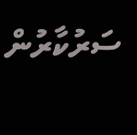ސަރުކާރުން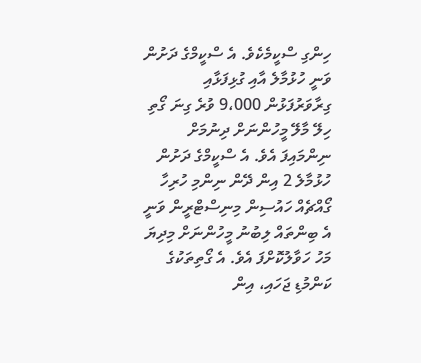ހިންގި ސްކީމެކެވެ. އެ ސްކީމްގެ ދަށުން ވަނީ ހުޅުމާލެ އާއި ގުޅިފަޅާއި ގިރާވަރުފަޅުން 9،000 ވުރެ ގިނަ ގޯތި ހިލޭ މާލޭ މީހުންނަށް ދިނުމަށް ނިންމައިފަ އެވެ. އެ ސްކީމްގެ ދަށުން ހުޅުމާލެ 2 އިން ދޭން ނިންމި ހުރިހާ ގޯއްޗެއް ހައުސިން މިނިސްޓްރީން ވަނީ އެ ބިންތައް ލިބުނު މީހުންނަށް މިދިޔަ މަހު ހަވާލުކޮށްފަ އެވެ. އެ ގޯތިތަކުގެ ކަންމުޑި ޖަހައި، އިން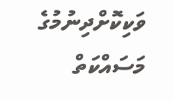ވަކިކޮށްދިނުމުގެ މަސައްކަތް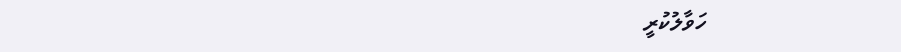ހަވާލުކުރީ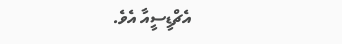އެޗްޑީސީއާ އެވެ.